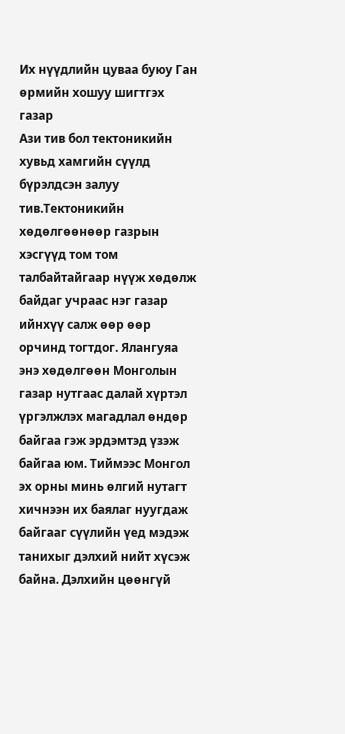Их нүүдлийн цуваа буюу Ган өрмийн хошуу шигтгэх газар
Ази тив бол тектоникийн хувьд хамгийн сүүлд бүрэлдсэн залуу тив.Тектоникийн хөдөлгөөнөөр газрын хэсгүүд том том талбайтайгаар нүүж хөдөлж байдаг учраас нэг газар ийнхүү салж өөр өөр орчинд тогтдог. Ялангуяа энэ хөдөлгөөн Монголын газар нутгаас далай хүртэл үргэлжлэх магадлал өндөр байгаа гэж эрдэмтэд үзэж байгаа юм. Тиймээс Монгол эх орны минь өлгий нутагт хичнээн их баялаг нуугдаж байгааг сүүлийн үед мэдэж танихыг дэлхий нийт хүсэж байна. Дэлхийн цөөнгүй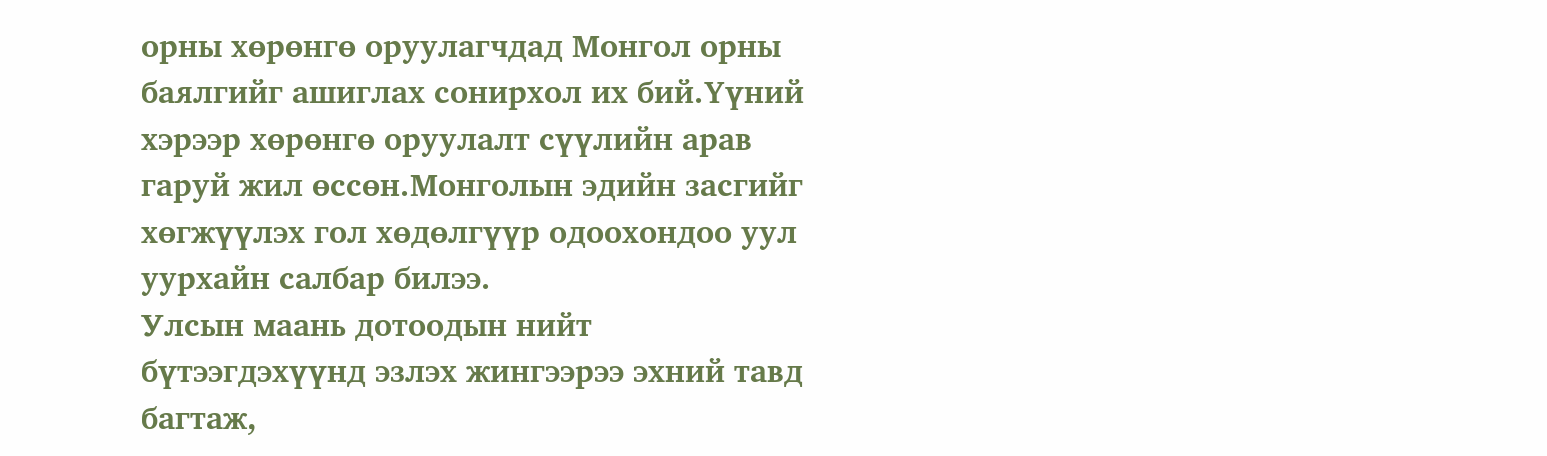орны хөрөнгө оруулагчдад Монгол орны баялгийг ашиглах сонирхол их бий.Үүний хэрээр хөрөнгө оруулалт сүүлийн арав гаруй жил өссөн.Монголын эдийн засгийг хөгжүүлэх гол хөдөлгүүр одоохондоо уул уурхайн салбар билээ.
Улсын маань дотоодын нийт бүтээгдэхүүнд эзлэх жингээрээ эхний тавд багтаж,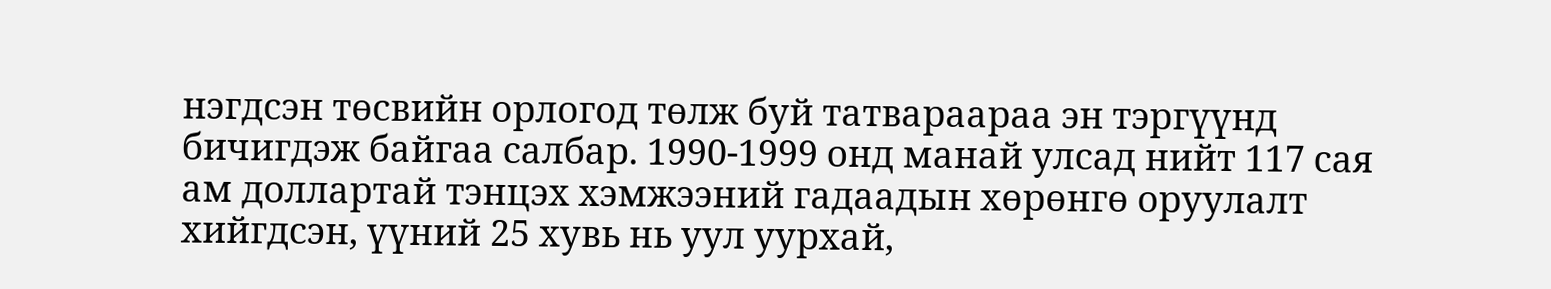нэгдсэн төсвийн орлогод төлж буй татвараараа эн тэргүүнд бичигдэж байгаа салбар. 1990-1999 онд манай улсад нийт 117 сая ам доллартай тэнцэх хэмжээний гадаадын хөрөнгө оруулалт хийгдсэн, үүний 25 хувь нь уул уурхай,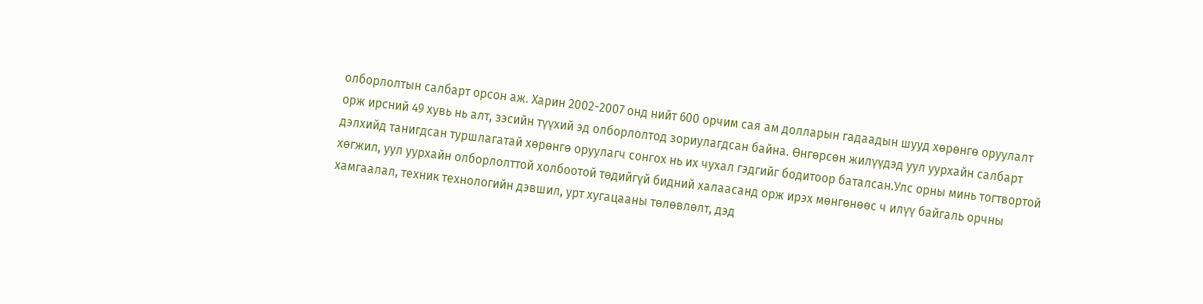олборлолтын салбарт орсон аж. Харин 2002-2007 онд нийт 600 орчим сая ам долларын гадаадын шууд хөрөнгө оруулалт орж ирсний 49 хувь нь алт, зэсийн түүхий эд олборлолтод зориулагдсан байна. Өнгөрсөн жилүүдэд уул уурхайн салбарт дэлхийд танигдсан туршлагатай хөрөнгө оруулагч сонгох нь их чухал гэдгийг бодитоор баталсан.Улс орны минь тогтвортой хөгжил, уул уурхайн олборлолттой холбоотой төдийгүй бидний халаасанд орж ирэх мөнгөнөөс ч илүү байгаль орчны хамгаалал, техник технологийн дэвшил, урт хугацааны төлөвлөлт, дэд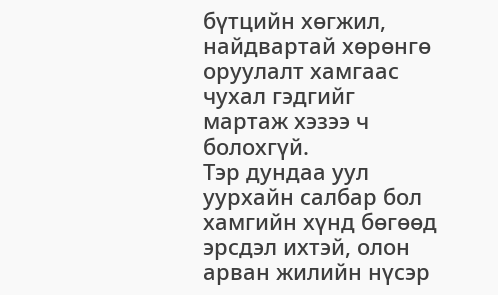бүтцийн хөгжил, найдвартай хөрөнгө оруулалт хамгаас чухал гэдгийг мартаж хэзээ ч болохгүй.
Тэр дундаа уул уурхайн салбар бол хамгийн хүнд бөгөөд эрсдэл ихтэй, олон арван жилийн нүсэр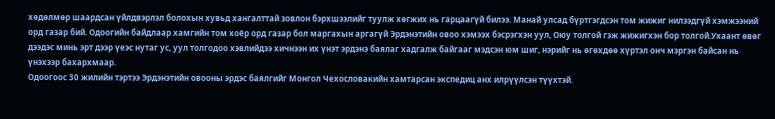хөдөлмөр шаардсан үйлдвэрлэл болохын хувьд хангалттай зовлон бэрхшээлийг туулж хөгжих нь гарцаагүй билээ. Манай улсад бүртгэгдсэн том жижиг нилээдгүй хэмжээний орд газар бий. Одоогийн байдлаар хамгийн том хоёр орд газар бол маргахын аргагүй Эрдэнэтийн овоо хэмээх бэсрэгхэн уул, Оюу толгой гэж жижигхэн бор толгой.Ухаант өвөг дээдэс минь эрт дээр үеэс нутаг ус, уул толгодоо хэвлийдээ хичнээн их үнэт эрдэнэ баялаг хадгалж байгааг мэдсэн юм шиг, нэрийг нь өгөхдөө хүртэл онч мэргэн байсан нь үнэхээр бахархмаар.
Одоогоос 30 жилийн тэртээ Эрдэнэтийн овооны эрдэс баялгийг Монгол Чехословакийн хамтарсан экспедиц анх илрүүлсэн түүхтэй.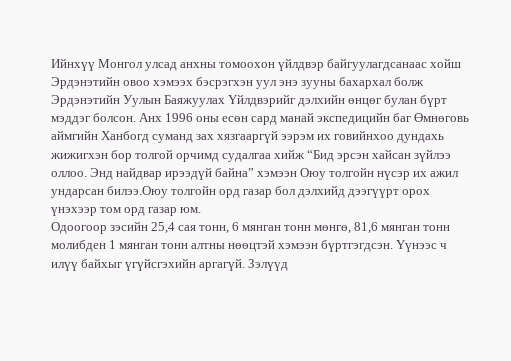Ийнхүү Монгол улсад анхны томоохон үйлдвэр байгуулагдсанаас хойш Эрдэнэтийн овоо хэмээх бэсрэгхэн уул энэ зууны бахархал болж Эрдэнэтийн Уулын Баяжуулах Үйлдвэрийг дэлхийн өнцөг булан бүрт мэддэг болсон. Анх 1996 оны есөн сард манай экспедицийн баг Өмнөговь аймгийн Ханбогд суманд зах хязгааргүй ээрэм их говийнхоо дундахь жижигхэн бор толгой орчимд судалгаа хийж “Бид эрсэн хайсан зүйлээ оллоо. Энд найдвар ирээдүй байна” хэмээн Оюу толгойн нүсэр их ажил ундарсан билээ.Оюу толгойн орд газар бол дэлхийд дээгүүрт орох үнэхээр том орд газар юм.
Одоогоор зэсийн 25,4 сая тонн, 6 мянган тонн мөнгө, 81,6 мянган тонн молибден 1 мянган тонн алтны нөөцтэй хэмээн бүртгэгдсэн. Үүнээс ч илүү байхыг үгүйсгэхийн аргагүй. Зэлүүд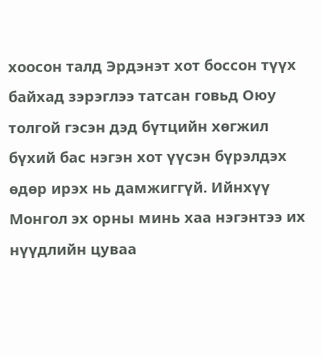хоосон талд Эрдэнэт хот боссон түүх байхад зэрэглээ татсан говьд Оюу толгой гэсэн дэд бүтцийн хөгжил бүхий бас нэгэн хот үүсэн бүрэлдэх өдөр ирэх нь дамжиггүй. Ийнхүү Монгол эх орны минь хаа нэгэнтээ их нүүдлийн цуваа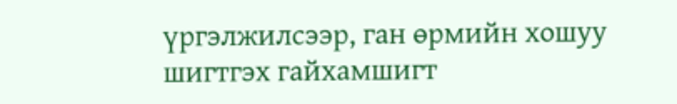үргэлжилсээр, ган өрмийн хошуу шигтгэх гайхамшигт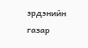эрдэнийн газар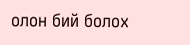олон бий болох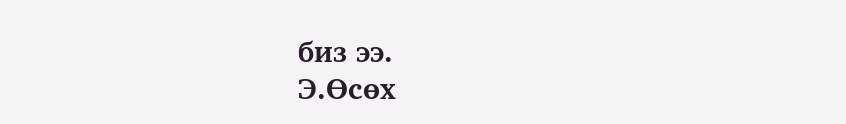биз ээ.
Э.Өсөх